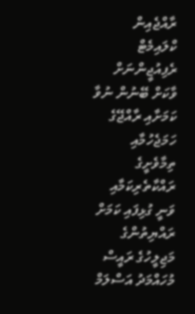ރާއްޖެއިން ކްލައިމެޓް ރެފިއުޖީންނަށް ވާކަށް ބޭނުން ނުވާ ކަމަށާއި ރާއްޖޭގެ ހަމަޖެހުމާއި ތިމާވެށީގެ ރައްކާތެރިކަމާއި ވަނީ ގުޅިފައި ކަމަށް ރައްޔިތުންގެ މަޖިލީހުގެ ރައީސް މުހައްމަދު އަސްލަމް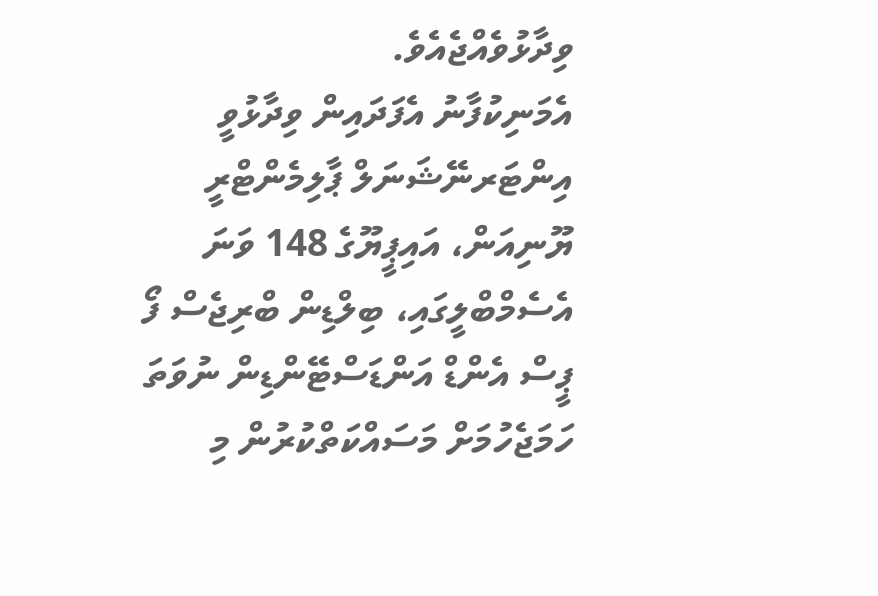ވިދާޅުވެއްޖެއެވެ.
އެމަނިކުފާނު އެފަދައިން ވިދާޅުވީ އިންޓަރނޭޝަނަލް ޕާލިމެންޓްރީ ޔޫނިއަން، އައިޕީޔޫގެ 148 ވަނަ އެސެމްބްލީގައި، ބިލްޑިން ބްރިޖެސް ފޯ ޕީސް އެންޑް އަންޑަސްޓޭންޑިން ނުވަތަ ހަމަޖެހުމަށް މަސައްކަތްކުރުން މި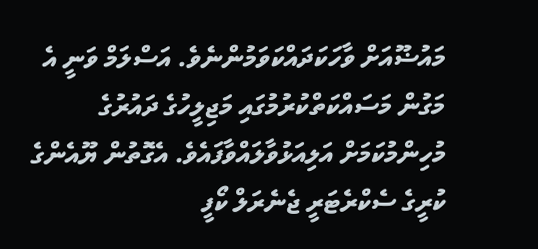މައުޟޫއަށް ވާހަކަދައްކަވަމުންނެވެ. އަސްލަމް ވަނީ އެ މަގުން މަސައްކަތްކުރުމުގައި މަޖިލީހުގެ ދައުރުގެ މުހިންމުކަމަށް އަލިއަޅުވާލައްވާފައެވެ. އެގޮތުން ޔޫއެންގެ ކުރީގެ ސެކްރެޓަރީ ޖެނެރަލް ކޯފީ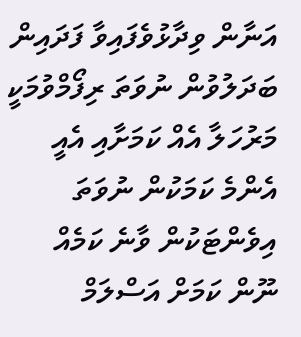އަނާން ވިދާޅުވެފައިވާ ފަދައިން ބަދަލުވުން ނުވަތަ ރިފޯމްވުމަކީ މަރުހަލާ އެއް ކަމަށާއި އެއީ އެންމެ ކަމަކުން ނުވަތަ އިވެންޓަކުން ވާނެ ކަމެއް ނޫން ކަމަށް އަސްލަމް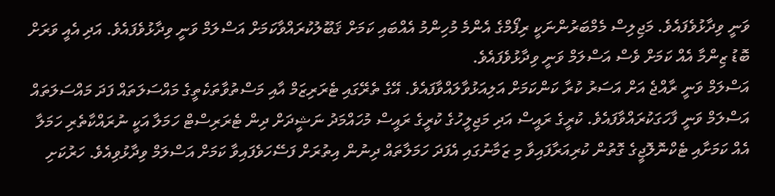ވަނީ ވިދާޅުވެފައެވެ. މަޖިލިސް މެމްބަރުންނަކީ ރިފޯމްގެ އެންމެ މުހިންމު އެއްބައި ކަމަށް ޤަބޫލުކުރައްވާކަމަށް އަސްލަމް ވަނީ ވިދާޅުވެފައެވެ. އަދި އެއީ ވަރަށް ބޮޑު ޒިންމާ އެއް ކަމަށް ވެސް އަސްލަމް ވަނީ ވިދާޅުވެފައެވެ.
އަސްލަމް ވަނީ ރާއްޖެ އަށް އަސަރު ކުރާ ކަންކަމަށް އަލިއަޅުވާލައްވާފައެވެ. އޭގެ ތެރޭގައި ޓެރަރިޒަމް އާއި މަސްތުވާތަކެތީގެ މައްސަލަތައް ފަދަ މައްސަލަތައް އަސްލަމް ވަނީ ފާހަގަކުރައްވާފައެވެ. ކުރީގެ ރައީސް އަދި މަޖިލީހުގެ ކުރީގެ ރައީސް މުހައްމަދު ނަޝީދަށް ދިން ޓެރަރިސްޓް ހަމަލާ އަކީ ނުރައްކާތެރި ހަމަލާ އެއް ކަމަށާއި ޓެކްނޮލޮޖީގެ ގޮތުން ކުރިއަރާފައިވާ މި ޒަމާނުގައި އެފަދަ ހަމަލާތައް ދިނުން އިތުރަށް ފަސޭހަވެފައިވާ ކަމަށް އަސްލަމް ވިދާޅުވިއެވެ. ހަރުކަށި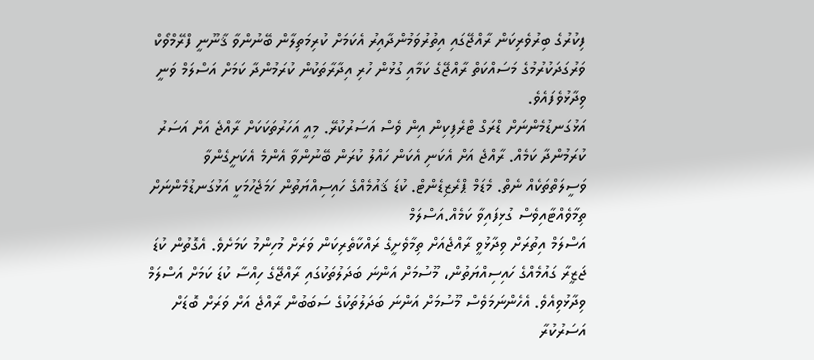ފިކުރުގެ ބިރުވެރިކަން ރާއްޖޭގައި އިތުރުވަމުންދާއިރު އެކަމަށް ކުރިމަތިލާން ބޭނުންވާ ޤާނޫނީ ފްރޭމްވޯކް ވަރުގަދަކުރުމުގެ މަސައްކަތް ރާއްޖޭގެ ކަމާއި ގުޅުން ހުރި އިދާރާތަކުން ކުރަމުންދާ ކަމަށް އަސްލަމް ވަނީ ވިދާޅުވެފައެވެ.
އަޅުގަނޑުމެންނަށް ޑްރަގް ޓްރެފިކިން އިން ވެސް އަސަރުކުރޭ. މިއީ އަހަރުތަކަކަށް ރާއްޖެ އަށް އަސަރު ކުރަމުންދާ ކަމެއް. ރާއްޖެ އަށް އެކަނި އެކަން ހައްލު ކުރަން ބޭނުންވާ އެންމެ އެކަށީގެންވާ ވަސީލަތްތަކެއް ނެތް. މެޑަމް ޕްރެޒިޑެންޓް. ކުޑަ ޤައުމެއްގެ ހައިސިއްޔަތުން ހަމަޖެހުމަކީ އަޅުގަނޑުމެންނަށް ތިމާވެއްޓާއިވެސް ގުޅިފައިވާ ކަމެއް.އަސްލަމް
އަސްލަމް އިތުރަށް ވިދާޅުވީ ރާއްޖެއަށް ތިމާވެށީގެ ރައްކާތެރިކަން ވަރަށް މުހިންމު ކަމަށެވެ. އެގޮތުން ކުޑަ ޖަޒީރާ ގައުމެއްގެ ހައިސިއްޔަތުން، މޫސުމަށް އަންނަ ބަދަލުތަކުގައި ރާއްޖޭގެ ހިއްސާ ކުޑަ ކަމަށް އަސްލަމް ވިދާޅުވިއެވެ. އެހެންނަމަވެސް މޫސުމަށް އަންނަ ބަދަލުތަކުގެ ސަބަބުން ރާއްޖެ އަށް ވަރަށް ބޮޑަށް އަސަރުކުރާ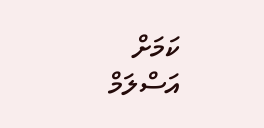ކަމަށް އަސްލަމް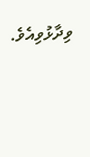ވިދާޅުވިއެވެ.